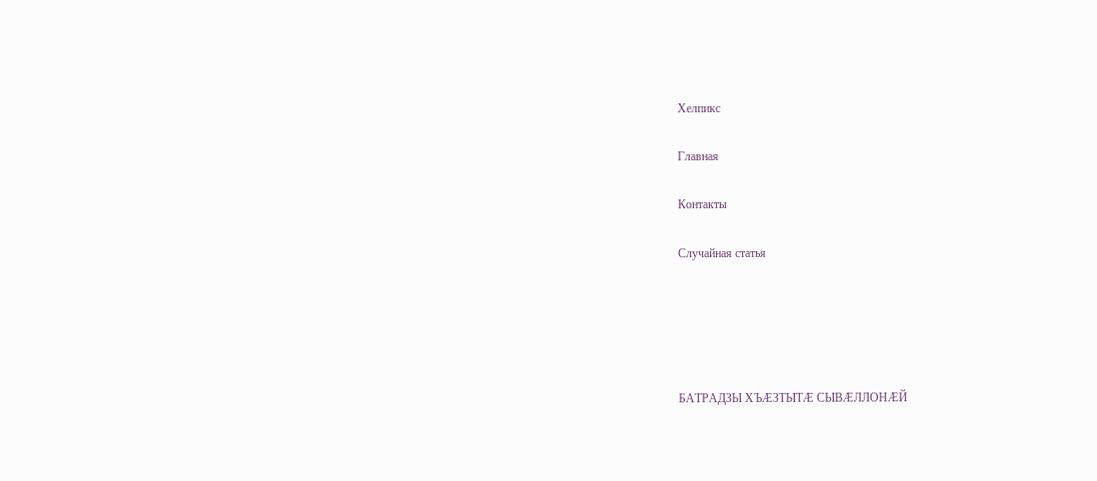Хелпикс

Главная

Контакты

Случайная статья





БАТРАДЗЫ ХЪÆЗТЫТÆ СЫВÆЛЛОНÆЙ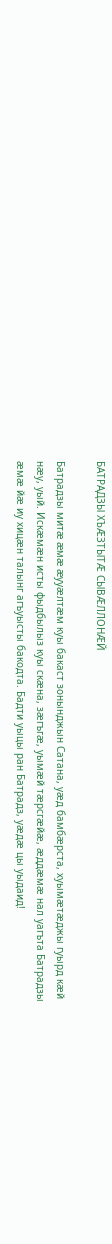БАТРАДЗЫ ХЪÆЗТЫТÆ СЫВÆЛЛОНÆЙ

Батрадзы митæ æмæ æууæлтæм куы бакаст зонынджын Сатана, уæд бамбæрста, хуымæтæджы гуырд кæй нæу, уый. Искæмæн исты фыдбылыз куы скæна, зæгъгæ, уымæй тæрсгæйæ, æддæмæ нал уагъта Батрадзы æмæ йæ иу хицæн талынг агъуысты бакодта. Бадти уыцы ран Батрадз, уæдæ цы уыдаид!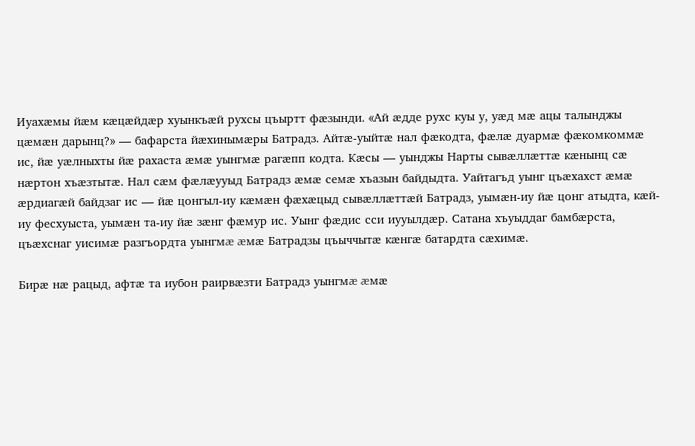Иуахæмы йæм кæцæйдæр хуынкъæй рухсы цъыртт фæзынди. «Ай æдде рухс куы у, уæд мæ ацы талынджы цæмæн дарынц?» — бафарста йæхинымæры Батрадз. Айтæ-уыйтæ нал фæкодта, фæлæ дуармæ фæкомкоммæ ис, йæ уæлныхты йæ рахаста æмæ уынгмæ рагæпп кодта. Кæсы — уынджы Нарты сывæллæттæ кæнынц сæ нæртон хъæзтытæ. Нал сæм фæлæууыд Батрадз æмæ семæ хъазын байдыдта. Уайтагъд уынг цъæхахст æмæ æрдиагæй байдзаг ис — йæ цонгыл-иу кæмæн фæхæцыд сывæллæттæй Батрадз, уымæн-иу йæ цонг атыдта, кæй-иу фесхуыста, уымæн та-иу йæ зæнг фæмур ис. Уынг фæдис сси иууылдæр. Сатана хъуыддаг бамбæрста, цъæхснаг уисимæ разгъордта уынгмæ æмæ Батрадзы цъыччытæ кæнгæ батардта сæхимæ.

Бирæ нæ рацыд, афтæ та иубон раирвæзти Батрадз уынгмæ æмæ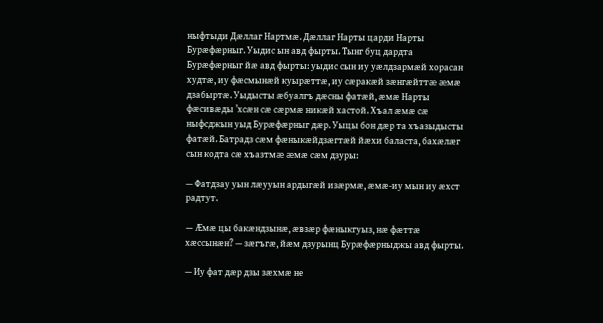ныфтыди Дæллаг Нартмæ. Дæллаг Нарты царди Нарты Бурæфæрныг. Уыдис ын авд фырты. Тынг буц дардта Бурæфæрныг йæ авд фырты: уыдис сын иу уæлдзармæй хорасан худтæ, иу фæсмынæй куырæттæ, иу сæракæй зæнгæйттæ æмæ дзабыртæ. Уыдысты æбуалгъ дæсны фатæй, æмæ Нарты фæсивæды ’хсæн сæ сæрмæ никæй хастой. Хъал æмæ сæ ныфсджын уыд Бурæфæрныг дæр. Уыцы бон дæр та хъазыдысты фатæй. Батрадз сæм фæныкæйдзæгтæй йæхи баласта, бахæлæг сын кодта сæ хъазтмæ æмæ сæм дзуры:

— Фатдзау уын лæууын ардыгæй изæрмæ, æмæ-иу мын иу æхст радтут.

— Æмæ цы бакæндзынæ, æвзæр фæныкгуыз, нæ фæттæ хæссынæн? — зæгъгæ, йæм дзурынц Бурæфæрныджы авд фырты.

— Иу фат дæр дзы зæхмæ не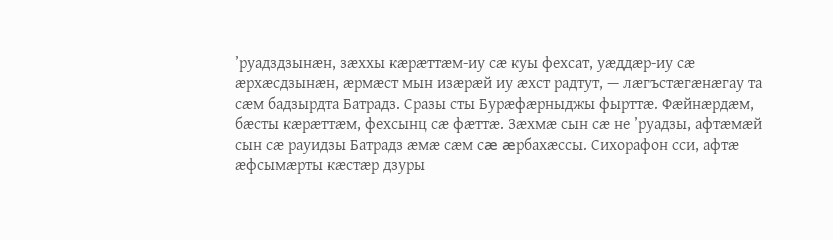’руадздзынæн, зæххы кæрæттæм-иу сæ куы фехсат, уæддæр-иу сæ æрхæсдзынæн, æрмæст мын изæрæй иу æхст радтут, — лæгъстæгæнæгау та сæм бадзырдта Батрадз. Сразы сты Бурæфæрныджы фырттæ. Фæйнæрдæм, бæсты кæрæттæм, фехсынц сæ фæттæ. Зæхмæ сын сæ не ’руадзы, афтæмæй сын сæ рауидзы Батрадз æмæ сæм сæ æрбахæссы. Сихорафон сси, афтæ æфсымæрты кæстæр дзуры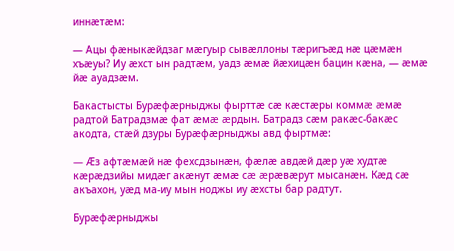иннæтæм:

— Ацы фæныкæйдзаг мæгуыр сывæллоны тæригъæд нæ цæмæн хъæуы? Иу æхст ын радтæм, уадз æмæ йæхицæн бацин кæна, — æмæ йæ ауадзæм.

Бакастысты Бурæфæрныджы фырттæ сæ кæстæры коммæ æмæ радтой Батрадзмæ фат æмæ æрдын. Батрадз сæм ракæс-бакæс акодта, стæй дзуры Бурæфæрныджы авд фыртмæ:

— Æз афтæмæй нæ фехсдзынæн, фæлæ авдæй дæр уæ худтæ кæрæдзийы мидæг акæнут æмæ сæ æрæвæрут мысанæн. Кæд сæ акъахон, уæд ма-иу мын ноджы иу æхсты бар радтут.

Бурæфæрныджы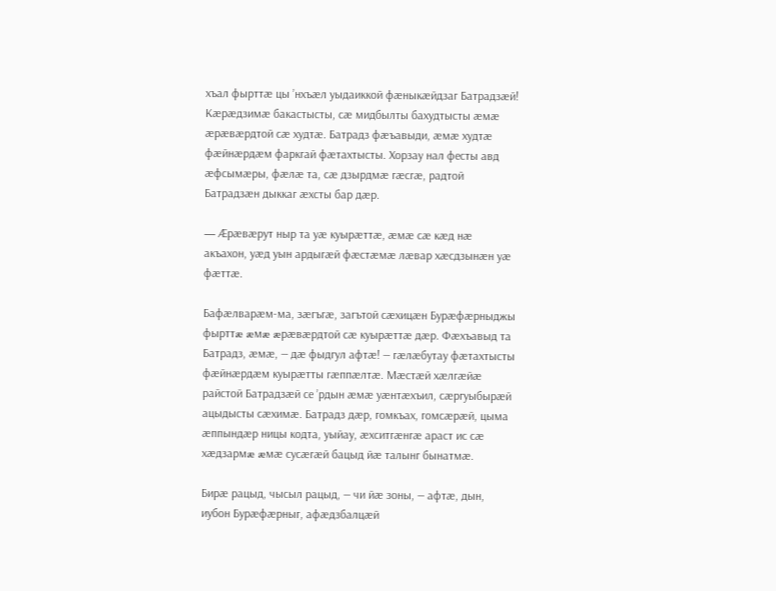хъал фырттæ цы ’нхъæл уыдаиккой фæныкæйдзаг Батрадзæй! Кæрæдзимæ бакастысты, сæ мидбылты бахудтысты æмæ æрæвæрдтой сæ худтæ. Батрадз фæъавыди, æмæ худтæ фæйнæрдæм фаркгай фæтахтысты. Хорзау нал фесты авд æфсымæры, фæлæ та, сæ дзырдмæ гæсгæ, радтой Батрадзæн дыккаг æхсты бар дæр.

— Æрæвæрут ныр та уæ куырæттæ, æмæ сæ кæд нæ акъахон, уæд уын ардыгæй фæстæмæ лæвар хæсдзынæн уæ фæттæ.

Бафæлварæм-ма, зæгъгæ, загътой сæхицæн Бурæфæрныджы фырттæ æмæ æрæвæрдтой сæ куырæттæ дæр. Фæхъавыд та Батрадз, æмæ, — дæ фыдгул афтæ! — гæлæбутау фæтахтысты фæйнæрдæм куырæтты гæппæлтæ. Мæстæй хæлгæйæ райстой Батрадзæй се ’рдын æмæ уæнтæхъил, сæргуыбырæй ацыдысты сæхимæ. Батрадз дæр, гомкъах, гомсæрæй, цыма æппындæр ницы кодта, уыйау, æхситгæнгæ араст ис сæ хæдзармæ æмæ сусæгæй бацыд йæ талынг бынатмæ.

Бирæ рацыд, чысыл рацыд, — чи йæ зоны, — афтæ, дын, иубон Бурæфæрныг, афæдзбалцæй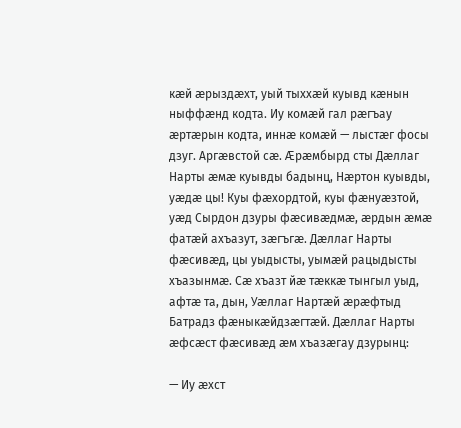кæй æрыздæхт, уый тыххæй куывд кæнын ныффæнд кодта. Иу комæй гал рæгъау æртæрын кодта, иннæ комæй — лыстæг фосы дзуг. Аргæвстой сæ. Æрæмбырд сты Дæллаг Нарты æмæ куывды бадынц, Нæртон куывды, уæдæ цы! Куы фæхордтой, куы фæнуæзтой, уæд Сырдон дзуры фæсивæдмæ, æрдын æмæ фатæй ахъазут, зæгъгæ. Дæллаг Нарты фæсивæд, цы уыдысты, уымæй рацыдысты хъазынмæ. Сæ хъазт йæ тæккæ тынгыл уыд, афтæ та, дын, Уæллаг Нартæй æрæфтыд Батрадз фæныкæйдзæгтæй. Дæллаг Нарты æфсæст фæсивæд æм хъазæгау дзурынц:

— Иу æхст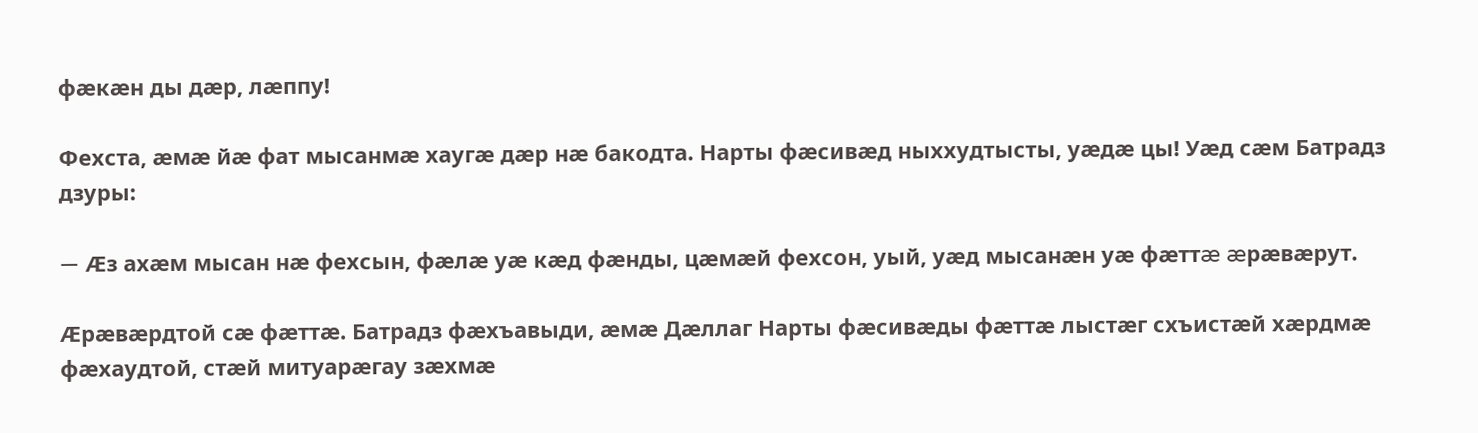фæкæн ды дæр, лæппу!

Фехста, æмæ йæ фат мысанмæ хаугæ дæр нæ бакодта. Нарты фæсивæд ныххудтысты, уæдæ цы! Уæд сæм Батрадз дзуры:

— Æз ахæм мысан нæ фехсын, фæлæ уæ кæд фæнды, цæмæй фехсон, уый, уæд мысанæн уæ фæттæ æрæвæрут.

Æрæвæрдтой сæ фæттæ. Батрадз фæхъавыди, æмæ Дæллаг Нарты фæсивæды фæттæ лыстæг схъистæй хæрдмæ фæхаудтой, стæй митуарæгау зæхмæ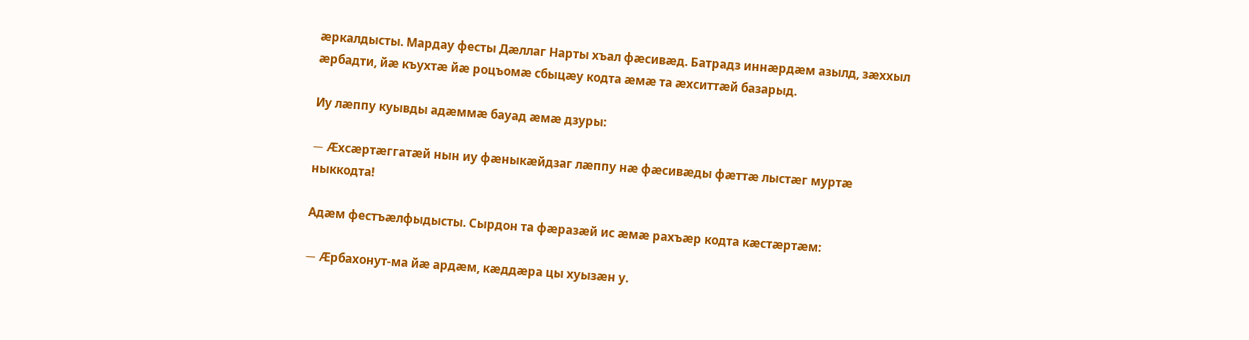æркалдысты. Мардау фесты Дæллаг Нарты хъал фæсивæд. Батрадз иннæрдæм азылд, зæххыл æрбадти, йæ къухтæ йæ роцъомæ сбыцæу кодта æмæ та æхситтæй базарыд.

Иу лæппу куывды адæммæ бауад æмæ дзуры:

— Æхсæртæггатæй нын иу фæныкæйдзаг лæппу нæ фæсивæды фæттæ лыстæг муртæ ныккодта!

Адæм фестъæлфыдысты. Сырдон та фæразæй ис æмæ рахъæр кодта кæстæртæм:

— Æрбахонут-ма йæ ардæм, кæддæра цы хуызæн у.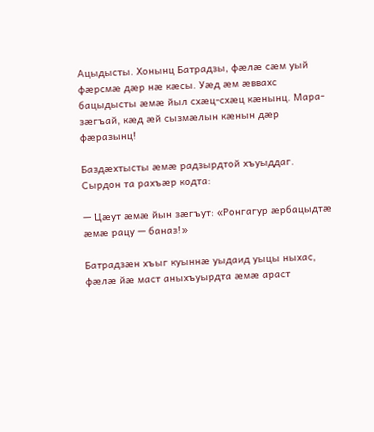Ацыдысты. Хонынц Батрадзы, фæлæ сæм уый фæрсмæ дæр нæ кæсы. Уæд æм æввахс бацыдысты æмæ йыл схæц-схæц кæнынц. Мара-зæгъай, кæд æй сызмæлын кæнын дæр фæразынц!

Баздæхтысты æмæ радзырдтой хъуыддаг. Сырдон та рахъæр кодта:

— Цæут æмæ йын зæгъут: «Ронгагур æрбацыдтæ æмæ рацу — баназ!»

Батрадзæн хъыг куыннæ уыдаид уыцы ныхас, фæлæ йæ маст аныхъуырдта æмæ араст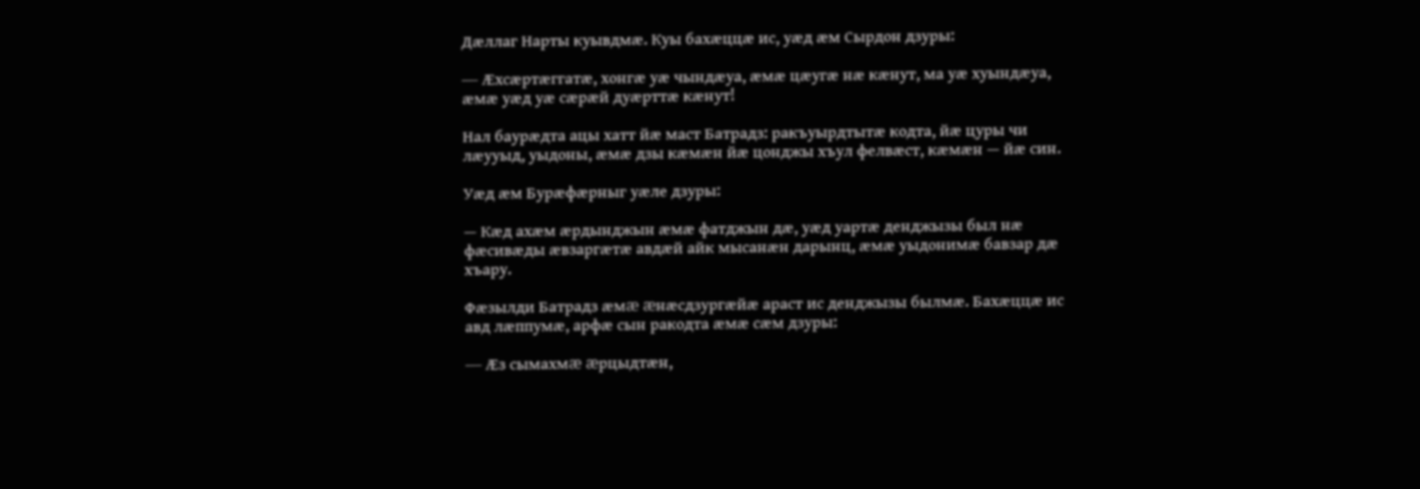Дæллаг Нарты куывдмæ. Куы бахæццæ ис, уæд æм Сырдон дзуры:

— Æхсæртæггатæ, хонгæ уæ чындæуа, æмæ цæугæ нæ кæнут, ма уæ хуындæуа, æмæ уæд уæ сæрæй дуæрттæ кæнут!

Нал баурæдта ацы хатт йæ маст Батрадз: ракъуырдтытæ кодта, йæ цуры чи лæууыд, уыдоны, æмæ дзы кæмæн йæ цонджы хъул фелвæст, кæмæн — йæ син.

Уæд æм Бурæфæрныг уæле дзуры:

— Кæд ахæм æрдынджын æмæ фатджын дæ, уæд уартæ денджызы был нæ фæсивæды æвзаргæтæ авдæй айк мысанæн дарынц, æмæ уыдонимæ бавзар дæ хъару.

Фæзылди Батрадз æмæ æнæсдзургæйæ араст ис денджызы былмæ. Бахæццæ ис авд лæппумæ, арфæ сын ракодта æмæ сæм дзуры:

— Æз сымахмæ æрцыдтæн,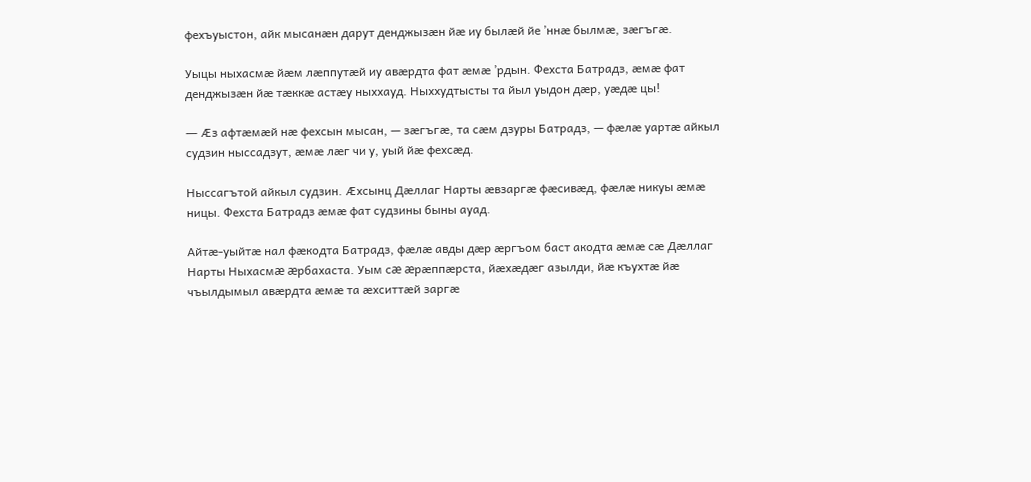фехъуыстон, айк мысанæн дарут денджызæн йæ иу былæй йе ’ннæ былмæ, зæгъгæ.

Уыцы ныхасмæ йæм лæппутæй иу авæрдта фат æмæ ’рдын. Фехста Батрадз, æмæ фат денджызæн йæ тæккæ астæу ныххауд. Ныххудтысты та йыл уыдон дæр, уæдæ цы!

— Æз афтæмæй нæ фехсын мысан, — зæгъгæ, та сæм дзуры Батрадз, — фæлæ уартæ айкыл судзин ныссадзут, æмæ лæг чи у, уый йæ фехсæд.

Ныссагътой айкыл судзин. Æхсынц Дæллаг Нарты æвзаргæ фæсивæд, фæлæ никуы æмæ ницы. Фехста Батрадз æмæ фат судзины быны ауад.

Айтæ-уыйтæ нал фæкодта Батрадз, фæлæ авды дæр æргъом баст акодта æмæ сæ Дæллаг Нарты Ныхасмæ æрбахаста. Уым сæ æрæппæрста, йæхæдæг азылди, йæ къухтæ йæ чъылдымыл авæрдта æмæ та æхситтæй заргæ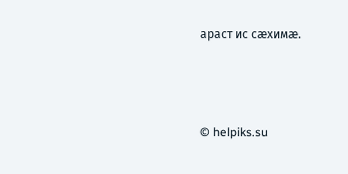араст ис сæхимæ.





© helpiks.su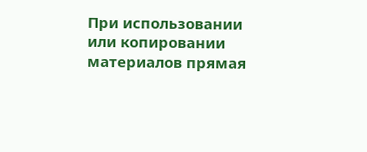При использовании или копировании материалов прямая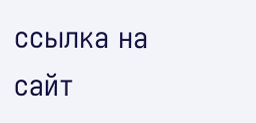ссылка на сайт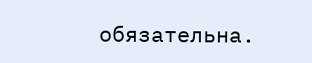обязательна.